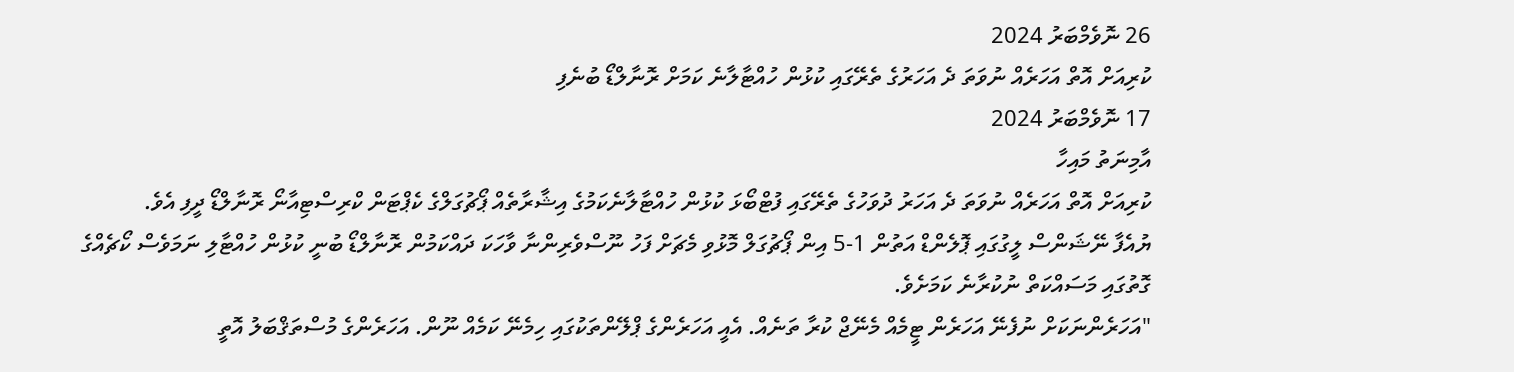26 ނޮވެމްބަރު 2024
ކުރިއަށް އޮތް އަހަރެއް ނުވަތަ ދެ އަހަރުގެ ތެރޭގައި ކުޅުން ހުއްޓާލާނެ ކަމަށް ރޮނާލްޑޯ ބުނެފި
17 ނޮވެމްބަރު 2024
އާމިނަތު މައިހާ
ކުރިއަށް އޮތް އަހަރެއް ނުވަތަ ދެ އަހަރު ދުވަހުގެ ތެރޭގައި ފުޓްބޯޅަ ކުޅުން ހުއްޓާލާނެކަމުގެ އިޝާރާތެއް ޕޯޗުގަލްގެ ކެޕްޓަން ކްރިސްޓިއާނޯ ރޮނާލްޑޯ ދީފި އެވެ.
ޔުއެފާ ނޭޝަންސް ލީގުގައި ޕޮލެންޑް އަތުން 1-5 އިން ޕޯޗުގަލް މޮޅުވި މެޗަށް ފަހު ނޫސްވެރިންނާ ވާހަކަ ދައްކަމުން ރޮނާލްޑޯ ބުނީ ކުޅުން ހުއްޓާލި ނަމަވެސް ކޯޗެއްގެ ގޮތުގައި މަސައްކަތް ނުކުރާނެ ކަމަށެވެ.
"އަހަރެންނަކަށް ނުފެނޭ އަހަރެން ޓީމެއް މެނޭޖް ކުރާ ތަނެއް. އެއީ އަހަރެންގެ ޕްލޭންތަކުގައި ހިމެނޭ ކަމެއް ނޫން. އަހަރެންގެ މުސްތަޤްބަލު އޮތީ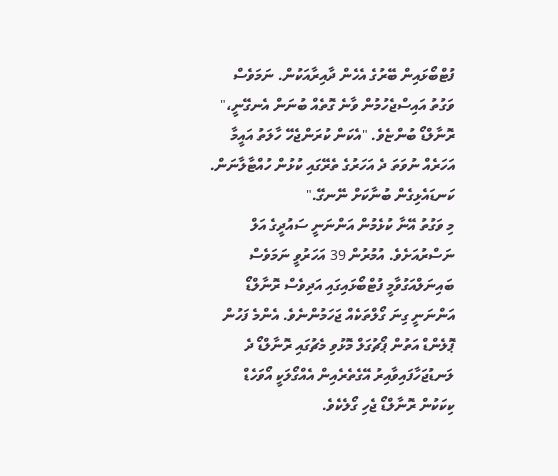ފުޓްބޯޅައިން ބޭރުގެ އެހެން ދާއިރާއަކުން. ނަމަވެސް ވަގުތު އައިސްޖެހުމުން ވާނެ ގޮތެއް ބުނަން އެނގޭނީ،" ރޮނާލްޑޯ ބުންޏެވެ. "އެކަން ކުރަންޖެހޭ ހާލަތު އައީމާ އަހަރެއް ނުވަތަ ދެ އަހަރުގެ ތެރޭގައި ކުޅުން ހުއްޓާލާނަން. ކަނޑައެޅިގެން ބުނާކަށް ނޭނގޭ."
މި ވަގުތު އޭނާ ކުޅެމުން އަންނަނީ ސައުދީގެ އަލް ނަސްރުއަށެވެ. އުމުރުން 39 އަހަރުވީ ނަމަވެސް ބައިނަލްއަގުވާމީ ފުޓްބޯޅައިގައި އަދިވެސް ރޮނާލްޑޯ އަންނަނީ ގިނަ ގޯލްތަކެއް ޖަހަމުންނެވެ. އެންމެ ފަހުން ޕޮލެންޑް އަތުން ޕޯޗުގަލް މޮޅުވި މެޗުގައި ރޮނާލްޑޯ ދެ ލަނޑުޖަހާފައިވާއިރު އޭގެތެރެއިން އެއްގޯލަކީ އޯވަހެޑް ކިކަކުން ރޮނާލްޑޯ ޖެހި ގޯލެކެވެ.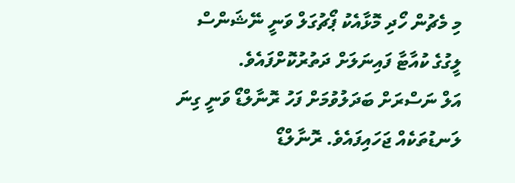މި މެޗުން ހޯދި މޮޅާއެކު ޕޯޗުގަލް ވަނީ ނޭޝަންސް ލީގުގެ ކުއާޓާ ފައިނަލަށް ދަތުރުކޮށްފައެވެ.
އަލް ނަސްރަށް ބަދަލުވުމަށް ފަހު ރޮނާލްޑޯ ވަނީ ގިނަ ލަނޑުތަކެއް ޖަހައިފައެވެ. ރޮނާލްޑޯ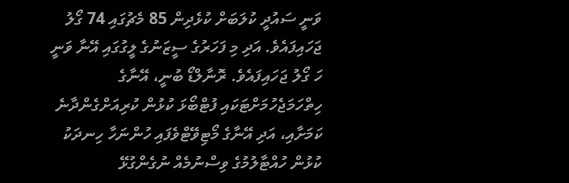ވަނީ ސައުދީ ކުލަބަށް ކުޅެދިން 85 މެޗުގައި 74 ގޯލު ޖަހައިފައެވެ. އަދި މި ފަހަރުގެ ސީޒަނުގެ ލީގުގައި އޭނާ ވަނީ ހަ ގޯލު ޖަހައިފައެވެ. ރޮނާލްޑޯ ބުނީ، އޭނާގެ ހިތްހަމަޖެހުމަށްޓަކައި ފުޓްބޯޅަ ކުޅުން ކުރިއަށްގެންދާނެ ކަމަށާއި، އަދި އޭނާގެ މޯޓިވޭޓްވެފައި ހުންނަހާ ހިނދަކު ކުޅުން ހުއްޓާލުމުގެ ވިސްނުމެއް ނުގެންގުޅޭ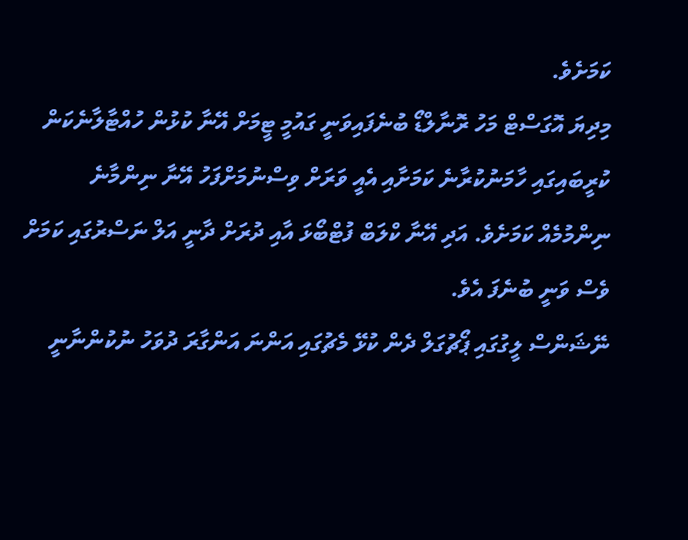ކަމަށެވެ.
މިދިޔަ އޮގަސްޓް މަހު ރޮނާލްޑޯ ބުނެފައިވަނީ ގައުމީ ޓީމަށް އޭނާ ކުޅުން ހުއްޓާލާނެކަން ކުރީބައިގައި ހާމަނުކުރާނެ ކަމަށާއި އެއީ ވަރަށް ވިސްނުމަށްފަހު އޭނާ ނިންމާނެ ނިންމުމެއް ކަމަށެވެ. އަދި އޭނާ ކްލަބް ފުޓްބޯޅަ އާއި ދުރަށް ދާނީ އަލް ނަސްރުގައި ކަމަށް ވެސް ވަނީ ބުނެފަ އެވެ.
ނޭޝަންސް ލީގުގައި ޕޯޗުގަލް ދެން ކުޅޭ މެޗުގައި އަންނަ އަންގާރަ ދުވަހު ނުކުންނާނީ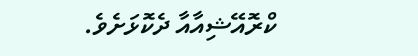ކްރޮއޭޝިއާއާ ދެކޮޅަށެވެ.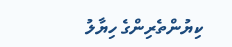ކިޔުންތެރިންގެ ހިޔާލު